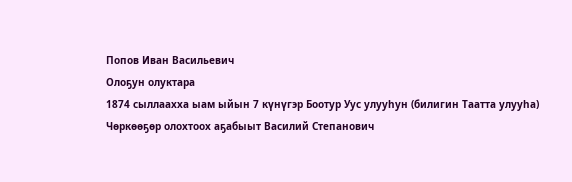Попов Иван Васильевич
Олоҕун олуктара
1874 сыллаахха ыам ыйын 7 күнүгэр Боотур Уус улууһун (билигин Таатта улууһа) Чөркөөҕөр олохтоох аҕабыыт Василий Степанович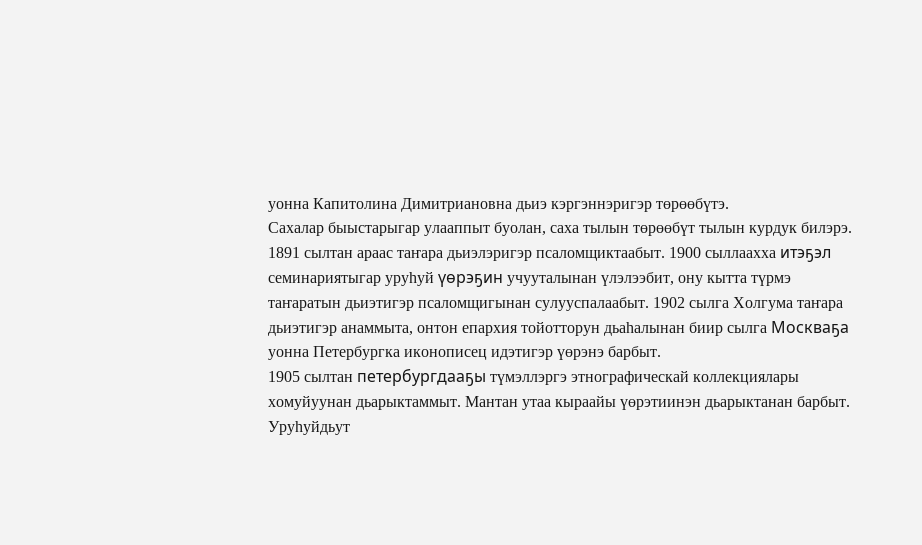уонна Капитолина Димитриановна дьиэ кэргэннэригэр төрөөбүтэ.
Сахалар быыстарыгар улааппыт буолан, саха тылын төрөөбүт тылын курдук билэрэ.
1891 сылтан араас таҥара дьиэлэригэр псаломщиктаабыт. 1900 сыллаахха итэҕэл семинариятыгар уруһуй үөрэҕин учууталынан үлэлээбит, ону кытта түрмэ таҥаратын дьиэтигэр псаломщигынан сулууспалаабыт. 1902 сылга Холгума таҥара дьиэтигэр анаммыта, онтон епархия тойотторун дьаһалынан биир сылга Москваҕа уонна Петербургка иконописец идэтигэр үөрэнэ барбыт.
1905 сылтан петербургдааҕы түмэллэргэ этнографическай коллекциялары хомуйуунан дьарыктаммыт. Мантан утаа кыраайы үөрэтиинэн дьарыктанан барбыт.
Уруһуйдьут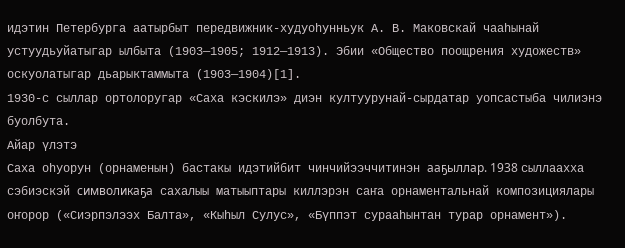идэтин Петербурга аатырбыт передвижник-худуоһунньук А. В. Маковскай чааһынай устуудьуйатыгар ылбыта (1903—1905; 1912—1913). Эбии «Общество поощрения художеств» оскуолатыгар дьарыктаммыта (1903—1904)[1].
1930-с сыллар ортолоругар «Саха кэскилэ» диэн култуурунай-сырдатар уопсастыба чилиэнэ буолбута.
Айар үлэтэ
Саха оһуорун (орнаменын) бастакы идэтийбит чинчийээччитинэн ааҕыллар. 1938 сыллаахха сэбиэскэй символикаҕа сахалыы матыыптары киллэрэн саҥа орнаментальнай композициялары оҥорор («Сиэрпэлээх Балта», «Кыһыл Сулус», «Бүппэт сурааһынтан турар орнамент»).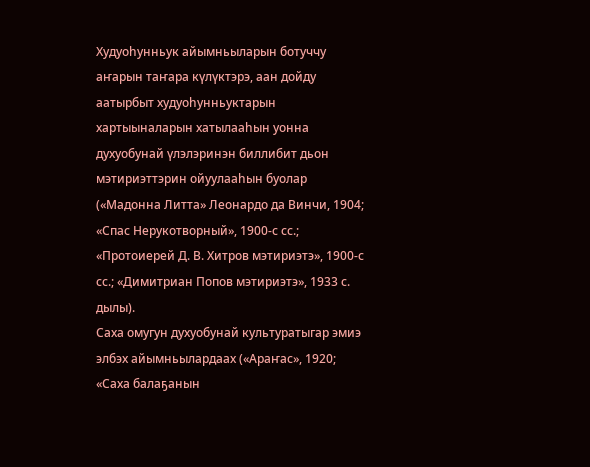Худуоһунньук айымньыларын ботуччу аҥарын таҥара күлүктэрэ, аан дойду аатырбыт худуоһунньуктарын хартыыналарын хатылааһын уонна духуобунай үлэлэринэн биллибит дьон мэтириэттэрин ойуулааһын буолар («Мадонна Литта» Леонардо да Винчи, 1904; «Спас Нерукотворный», 1900-с сс.; «Протоиерей Д. В. Хитров мэтириэтэ», 1900-с сс.; «Димитриан Попов мэтириэтэ», 1933 с. дылы).
Саха омугун духуобунай культуратыгар эмиэ элбэх айымньылардаах («Араҥас», 1920; «Саха балаҕанын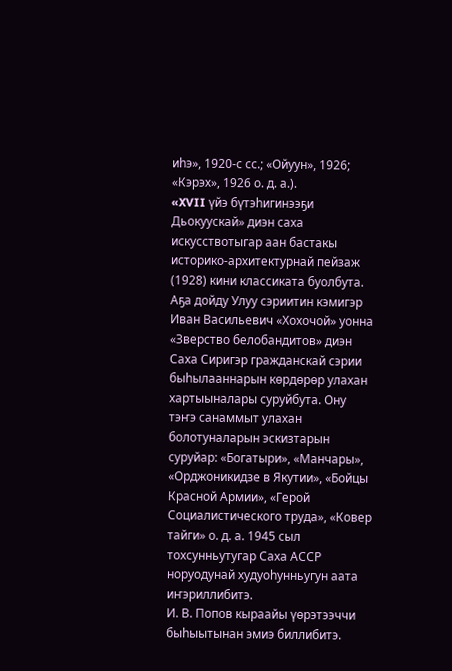иһэ», 1920-с сс.; «Ойуун», 1926; «Кэрэх», 1926 о. д. а.).
«XVII үйэ бүтэһигинээҕи Дьокуускай» диэн саха искусствотыгар аан бастакы историко-архитектурнай пейзаж (1928) кини классиката буолбута.
Аҕа дойду Улуу сэриитин кэмигэр Иван Васильевич «Хохочой» уонна «Зверство белобандитов» диэн Саха Сиригэр гражданскай сэрии быһылааннарын көрдөрөр улахан хартыыналары суруйбута. Ону тэҥэ санаммыт улахан болотуналарын эскизтарын суруйар: «Богатыри», «Манчары», «Орджоникидзе в Якутии», «Бойцы Красной Армии», «Герой Социалистического труда», «Ковер тайги» о. д. а. 1945 сыл тохсунньутугар Саха АССР норуодунай худуоһунньугун аата иҥэриллибитэ.
И. В. Попов кыраайы үөрэтээччи быһыытынан эмиэ биллибитэ.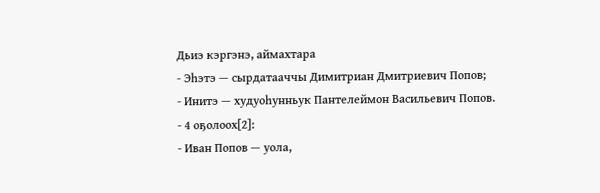Дьиэ кэргэнэ, аймахтара
- Эһэтэ — сырдатааччы Димитриан Дмитриевич Попов;
- Инитэ — худуоһунньук Пантелеймон Васильевич Попов.
- 4 оҕолоох[2]:
- Иван Попов — уола,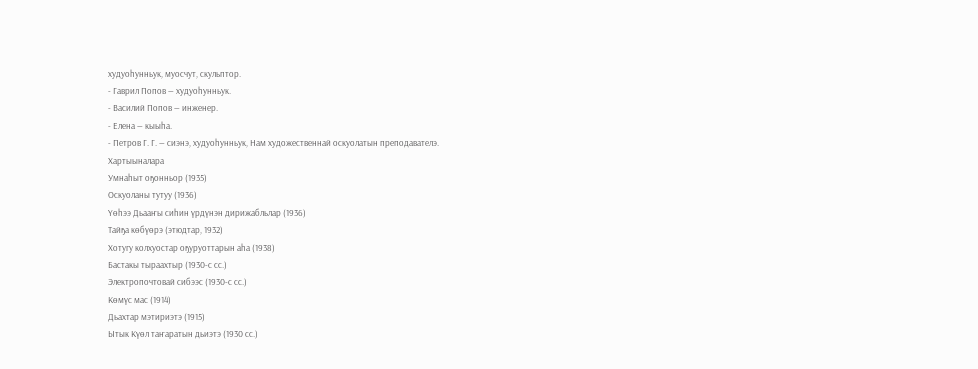худуоһунньук, муосчут, скульптор.
- Гаврил Попов — худуоһунньук.
- Василий Попов — инженер.
- Елена — кыыһа.
- Петров Г. Г. — сиэнэ, худуоһунньук, Нам художественнай оскуолатын преподавателэ.
Хартыыналара
Умнаһыт оҕонньор (1935)
Оскуоланы тутуу (1936)
Үөһээ Дьааҥы сиһин үрдүнэн дирижабльлар (1936)
Тайҕа көбүөрэ (этюдтар, 1932)
Хотугу колхуостар оҕуруоттарын аһа (1938)
Бастакы тыраахтыр (1930-с сс.)
Электропочтовай сибээс (1930-с сс.)
Көмүс мас (1914)
Дьахтар мэтириэтэ (1915)
Ытык Күөл таҥаратын дьиэтэ (1930 сс.)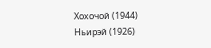Хохочой (1944)
Ньирэй (1926)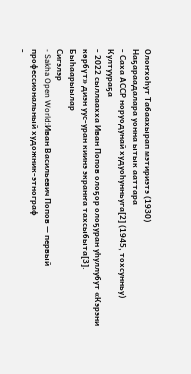Олоҥхоһут Табаахырап мэтириэтэ (1930)
Наҕараадалара уонна ытык ааттара
- Саха АССР норуодунай худуоһунньуга[2] (1945, тохсунньу)
Култуураҕа
- 2022 сыллаахха Иван Попов олоҕор олоҕуран уһуллубут «Кэрэни көрбүт» диэн уус-уран киинэ экранҥа тахсыбыта[3].
Быһаарыылар
Сигэлэр
- Sakha Open World:Иван Васильевич Попов — первый профессиональный художник-этнограф
-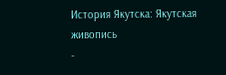История Якутска: Якутская живопись
-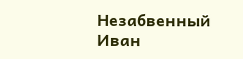Незабвенный Иван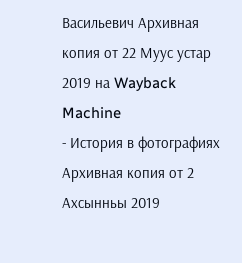Васильевич Архивная копия от 22 Муус устар 2019 на Wayback Machine
- История в фотографиях Архивная копия от 2 Ахсынньы 2019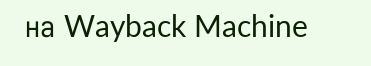на Wayback Machine